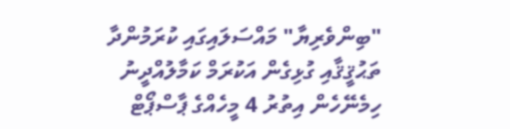"ބިންވެރިޔާ" މައްސަލައިގައި ކުރަމުންދާ ތަޙުޤީޤާއި ގުޅިގެން އަކުރަމް ކަމާލުއްދީނު ހިމެނޭހެން އިތުރު 4 މީހެއްގެ ޕާސްޕޯޓް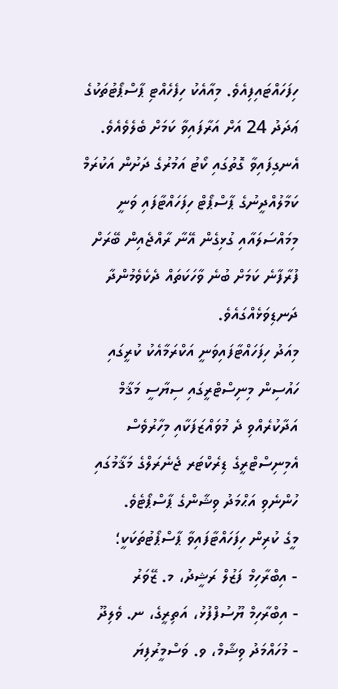ހިފަހައްޓައިފިއެވެ. މިއާއެކު ހިފެހެއްޓި ޕާސްޕޯޓުތަކުގެ ޢަދަދު 24 އަށް އަރާފައިވާ ކަމަށް ބެލެވެއެވެ.
އެނގިފައިވާ ގޮތުގައި ކޯޓު އަމުރުގެ ދަށުން އަކުރަމް ކަމާލުއްދީނުގެ ޕާސްޕޯޓް ހިފަހައްޓާފައި ވަނީ މިމައްސަލައާއި ގުޅިގެން އޭނާ ރާއްޖެއިން ބޭރަށް ފުރާފާނެ ކަމަށް ބުނެ ވާހަކަތައް ދެކެވެމުންދާ ދަނޑިވަޅެއްގައެވެ.
މިއަދު ހިފަހައްޓާފައިވަނީ އަކްރަމާއެކު ކުރީގައި ހައުސިން މިނިސްޓްރީގައި ސިޔާސީ މަޤާމް އަދާކުރެއްވި ދެ މުވައްޒަފަކާއި މިހާރުވެސް އެމިނިސްޓްރީގެ ޑިރެކްޓަރ ޖެނެރަލްގެ މަޤާމުގައި ހުންނެވި އަޙްމަދު ވިޝާންގެ ޕާސްޕޯޓެވެ.
މީގެ ކުރިން ހިފަހައްޓާފައިވާ ޕާސްޕޯޓުތަކަކީ؛
- އިބްރާހިމް ފަޒުލް ރަޝީދު، މ. ޒޭވަރު
- އިބްރާހިމް ޔޫސުފްފުޅު، އަތިރީގެ، ނ. ވެލިދޫ
- މުހައްމަދު ވިޝާމް، ވ. ވަސްމީރުފިޔަ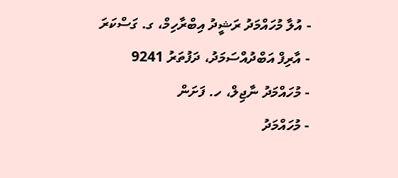- އުލާ މުހައްމަދު ރަޝީދު އިބްރާހިމް، ގ. ގަސްކަރަ
- އާރިފް އަބްދުއްސަމަދު، ދަފުތަރު 9241
- މުހައްމަދު ނާޖިލް، ހ. ފަށަން
- މުހައްމަދު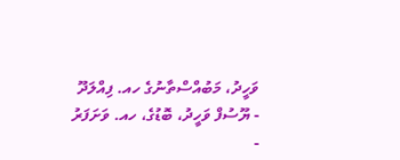ވަހީދު، މަބުއްސްތާނުގެ ހއ. ފިއްލަދޫ
- ޔޫސުފް ވަހީދު، ބޮޑުގެ، ހއ. ވަށަފަރު
-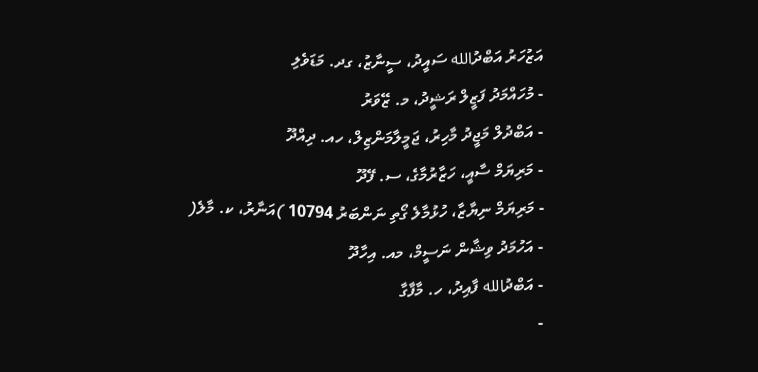އަޒުހަރު އަބްދުالله ސައީދު، ސީނާޒު، ގދ. މަޑަވެލި
- މުހައްމަދު ފަޒީލް ރަޝީދު، މ. ޒޭވަރު
- އަބްދުލް މަޖީދު މާހިރު، ޖަމީލާމަންޒިލް، ހއ. ދިއްދޫ
- މަރިޔަމް ސާއީ، ހަޒާރުމާގެ، ސ. ފޭދޫ
- މަރިޔަމް ނިޔާޒާ، ހުޅުމާލެ ގޯތި ނަންބަރު 10794 )އަނާރު، ކ. މާލެ(
- އަހުމަދު ވިޝާން ނަސީމް، މއ. އިހާދޫ
- އަބްދުالله ފާއިދު، ހ. މާފާގާ
-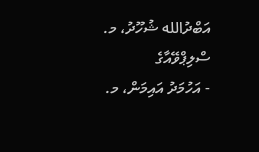އަބްދުالله ޝުހޫދު، މ. ސްލިޕްވޭއާގެ
- އަހުމަދު އައިމަން، މ.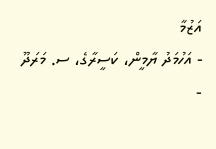އަޒުމާ
- އަހުމަދު ޔާމީން، ކަސީރާގެ، ސ. މަރަދޫ
-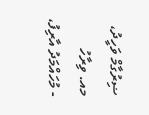ޟިރުގާމް ވަހީދު، މއ. ވިރާހު
- މުހައްމަދު އާރިފު،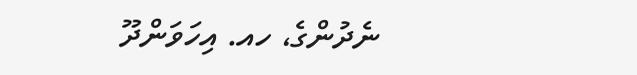ނެދުންގެ، ހއ. އިހަވަންދޫ